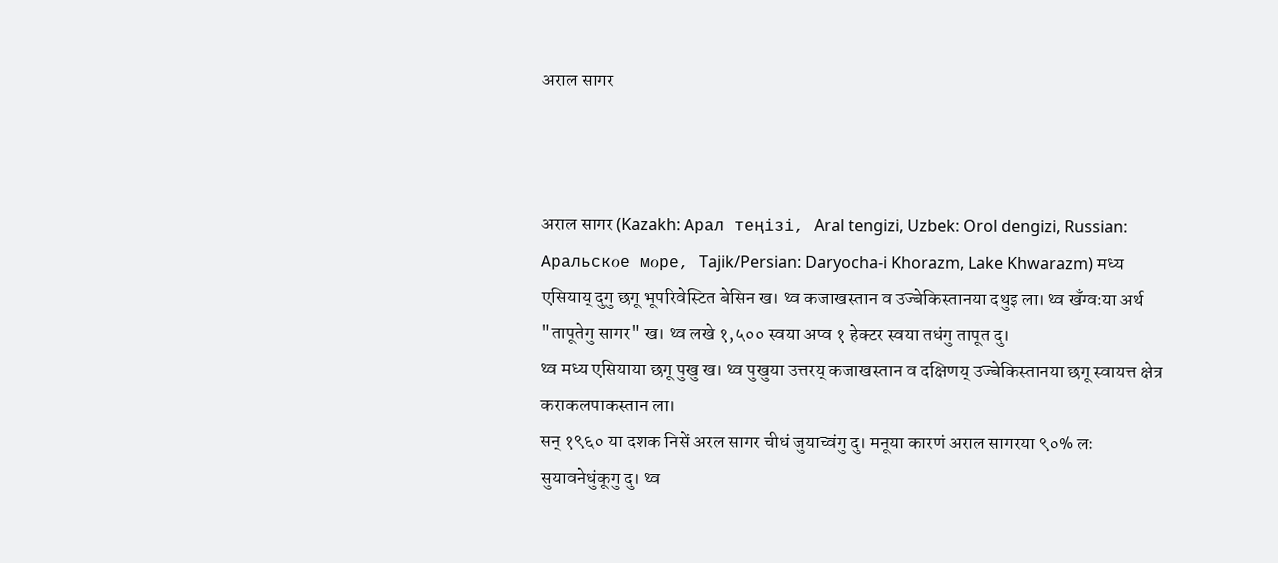अराल सागर



अराल सागर (Kazakh: Арал теңізі, Aral tengizi, Uzbek: Orol dengizi, Russian: Аральскοе мοре, Tajik/Persian: Daryocha-i Khorazm, Lake Khwarazm) मध्य एसियाय् दुगु छगू भूपरिवेस्टित बेसिन ख। थ्व कजाखस्तान व उज्बेकिस्तानया दथुइ ला। थ्व खँग्वःया अर्थ "तापूतेगु सागर" ख। थ्व लखे १,५०० स्वया अप्व १ हेक्टर स्वया तधंगु तापूत दु।
थ्व मध्य एसियाया छगू पुखु ख। थ्व पुखुया उत्तरय् कजाखस्तान व दक्षिणय् उज्बेकिस्तानया छगू स्वायत्त क्षेत्र कराकलपाकस्तान ला।
सन् १९६० या दशक निसें अरल सागर चीधं जुयाच्वंगु दु। मनूया कारणं अराल सागरया ९०% लः सुयावनेधुंकूगु दु। थ्व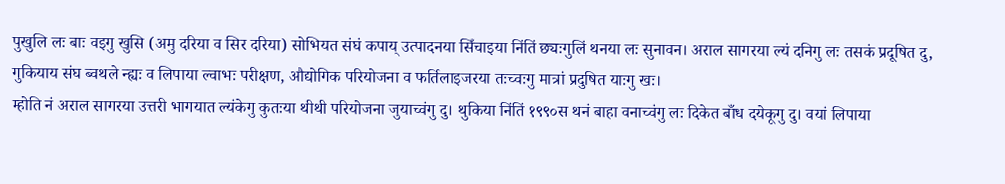पुखुलि लः बाः वइगु खुसि (अमु दरिया व सिर दरिया) सोभियत संघं कपाय् उत्पादनया सिँचाइया निंतिं छ्यःगुलिं थनया लः सुनावन। अराल सागरया ल्यं दनिगु लः तसकं प्रदूषित दु, गुकियाय संघ ब्वथले न्ह्यः व लिपाया ल्वाभः परीक्षण, औद्योगिक परियोजना व फर्तिलाइजरया तःच्वःगु मात्रां प्रदुषित याःगु खः।
म्होति नं अराल सागरया उत्तरी भागयात ल्यंकेगु कुतःया थीथी परियोजना जुयाच्वंगु दु। थुकिया निंतिं १९९०स थनं बाहा वनाच्वंगु लः दिकेत बाँध दयेकूगु दु। वयां लिपाया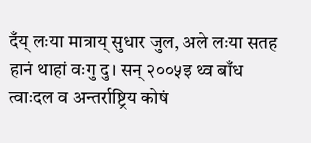दँय् लःया मात्राय् सुधार जुल, अले लःया सतह हानं थाहां वःगु दु। सन् २००५इ थ्व बाँध त्वाःदल व अन्तर्राष्ट्रिय कोषं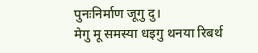पुनःनिर्माण जूगु दु।
मेगु मू समस्या धइगु थनया रिबर्थ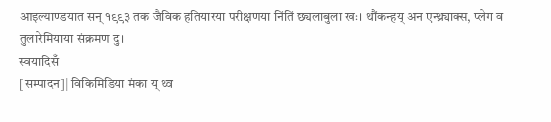आइल्याण्डयात सन् १९९३ तक जैविक हतियारया परीक्षणया निंतिं छ्यलाबुला खः। थौंकन्हय् अन एन्थ्र्याक्स, प्लेग व तुलारेमियाया संक्रमण दु।
स्वयादिसँ
[सम्पादन]| विकिमिडिया मंका य् थ्व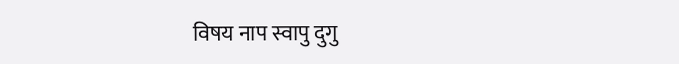विषय नाप स्वापु दुगु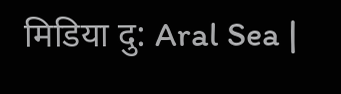मिडिया दु: Aral Sea |